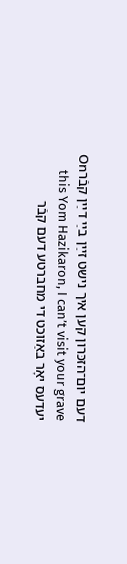דעם יום־הזכּרון קען איך נישט זײַן בײַ דײַן קבֿרOn this Yom Hazikaron, I can’t visit your grave
יעדעס יאָר באַזוכט די מחברטע דעם קבֿר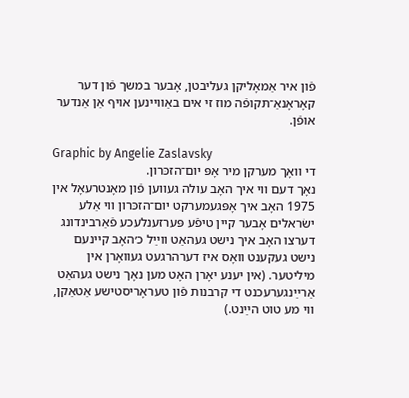פֿון איר אַמאָליקן געליבטן, אָבער במשך פֿון דער קאָראָנאַ־תּקופֿה מוז זי אים באַוויינען אויף אַן אַנדער אופֿן.

Graphic by Angelie Zaslavsky
די וואָך מערקן מיר אָפּ יום־הזכּרון.
נאָך דעם ווי איך האָב עולה געווען פֿון מאָנטרעאָל אין 1975 האָב איך אָפּגעמערקט יום־הזכּרון ווי אַלע ישׂראלים אָבער קיין טיפֿע פּערזענלעכע פֿאַרבינדונג דערצו האָב איך נישט געהאַט ווײַל כ׳האָב קיינעם נישט געקענט וואָס איז דערהרגעט געוואָרן אין מיליטער. (אין יענע יאָרן האָט מען נאָך נישט געהאַט אַרײַנגערעכנט די קרבנות פֿון טעראָריסטישע אַטאַקן, ווי מע טוט הײַנט.)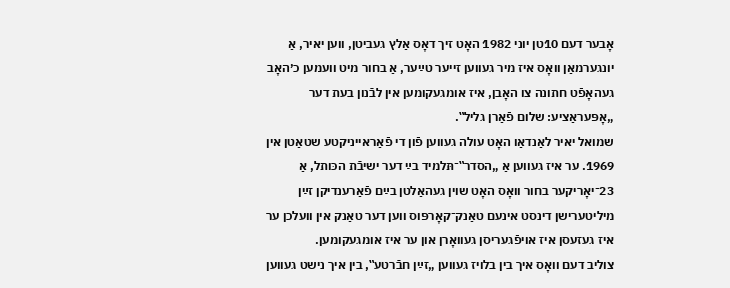אָבער דעם 10טן יוני 1982 האָט זיך דאָס אַלץ געביטן, ווען יאיר, אַ יונגערמאַן וואָס איז מיר געווען זייער טײַער, אַ בחור מיט וועמען כ׳האָב געהאָפֿט חתונה צו האָבן, איז אומגעקומען אין לבֿנון בעת דער „אָפּעראַציע: שלום פֿאַרן גליל‟.
שמואל יאיר לאַנדאַו האָט עולה געווען פֿון די פֿאַראייניקטע שטאַטן אין 1969. ער איז געווען אַ „הסדר‟־תּלמיד בײַ דער ישיבֿת הכּותל, אַ 23־יאָריקער בחור וואָס האָט שוין געהאַלטן בײַם פֿאַרענדיקן זײַן מיליטערישן דינסט אינעם טאַנק־קאָרפּוס ווען דער טאַנק אין וועלכן ער איז געזעסן איז אויפֿגעריסן געוואָרן און ער איז אומגעקומען.
צוליב דעם וואָס איך בין בלויז געווען „זײַן חבֿרטע‟, בין איך נישט געווען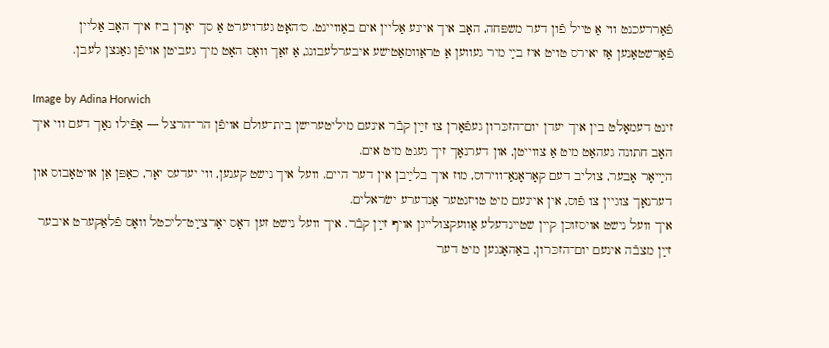פֿאַררעכנט ווי אַ טייל פֿון דער משפּחה, האָב איך איינע אַליין אים באַוויינט. ס׳האָט געדויערט אַ סך יאָרן ביז איך האָב אַליין פֿאַרשטאַנען אַז יאירס טויט איז בײַ מיר געווען אַ טראַוומאַטישע איבערלעבונג, אַ זאַך וואָס האָט מיך געביטן אויפֿן גאַנצן לעבן.

Image by Adina Horwich
זינט דעמאָלט בין איך יעדן יום־הזכּרון געפֿאָרן צו זײַן קבֿר אינעם מיליטערישן בית־עולם אויפֿן הר־הרצל — אַפֿילו נאָך דעם ווי איך האָב חתונה געהאַט מיט אַ צווייטן, און דערנאָך זיך געגט מיט אים.
הײַיאָר אָבער, צוליב דעם קאָראָנאַ־ווירוס, מוז איך בלײַבן אין דער היים. וועל איך נישט קענען, ווי יעדעס יאָר, כאַפּן אַן אויטאָבוס און דערנאָך צוגיין צו פֿוס, אין איינעם מיט טויזנטער אַנדערע ישׂראלים.
איך וועל נישט אויסזוכן קיין שטיינדעלע אַוועקצולייגן אויף זײַן קבֿר. איך וועל נישט זען דאָס יאָרצײַט־ליכטל וואָס פֿלאַקערט איבער זײַן מצבֿה אינעם יום־הזכּרון, באַהאָנגען מיט דער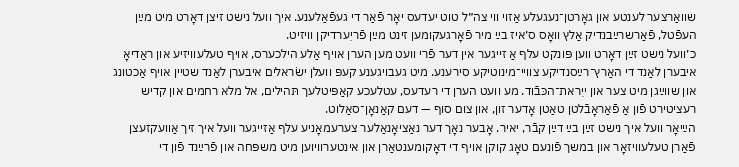שוואַרצער לענטע און גאָרטן־נעגעלע אַזוי ווי צה״ל טוט יעדעס יאָר פֿאַר די געפֿאַלענע. איך וועל נישט זיצן דאָרט מיט מײַן העפֿטל, פֿאַרשרײַבנדיק אַלץ וואָס ס׳איז בײַ מיר פֿאָרגעקומען זינט מײַן פֿריִערדיקן וויזיט.
כ׳וועל נישט זײַן דאָרט ווען פּונקט עלף אַ זייגער אין דער פֿרי וועט מען הערן אויף אַלע הילכערס, אויף טעלעוויזיע און ראַדיאָ איבערן לאַנד די האַרץ־רײַסנדיקע צוויי־מינוטיקע סירענע. מיט געבויגענע קעפּ וועלן ישׂראלים איבערן לאַנד שטיין אויף אַכטונג און שווײַגן מיט צער און ייִראת־הכּבֿוד. מע וועט הערן די רעדעס, עטלעכע קאַפּיטלעך תּהילים, אל מלא רחמים און קדיש רעציטירט פֿון אַ פֿאַראָבֿלטן טאַטן אָדער זון, און צום סוף — דעם קאַנאָן־סאַלוט.
הײַיאָר וועל איך נישט זײַן בײַ דײַן קבֿר, יאיר. אָבער נאָך דער נאַציאָנאַלער צערעמאָניע עלף אַזייגער וועל איך זיך אַוועקזעצן פֿאַרן טעלעוויזאָר און במשך פֿונעם טאָג קוקן אויף די דאָקומענטאַרן און אינטערוויוען מיט משפּחה און פֿרײַנד פֿון די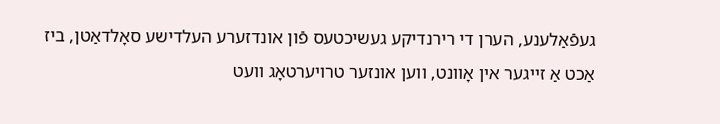געפֿאַלענע, הערן די רירנדיקע געשיכטעס פֿון אונדזערע העלדישע סאָלדאַטן, ביז אַכט אַ זייגער אין אָוונט, ווען אונזער טרויערטאָג וועט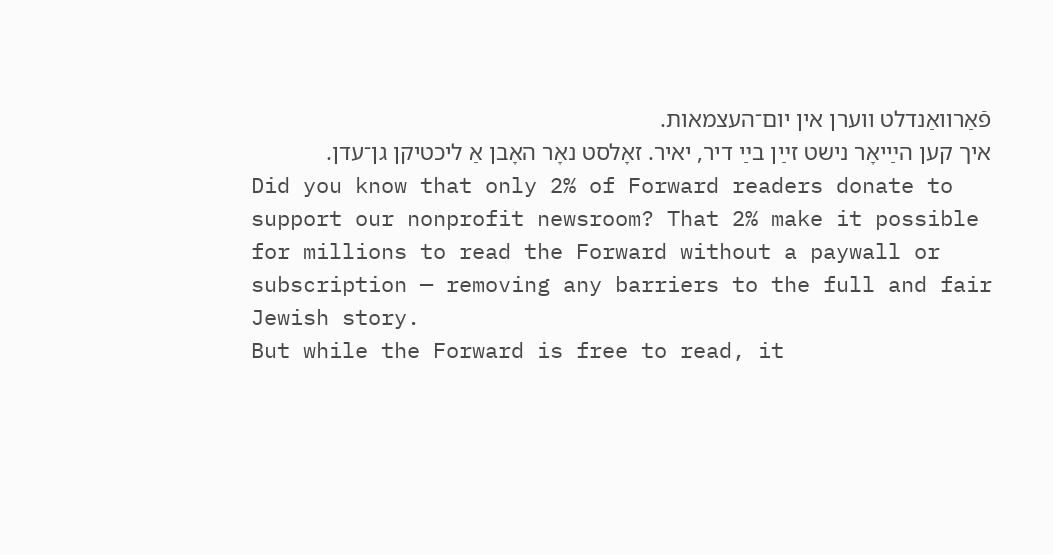פֿאַרוואַנדלט ווערן אין יום־העצמאות.
איך קען הײַיאָר נישט זײַן בײַ דיר, יאיר. זאָלסט נאָר האָבן אַ ליכטיקן גן־עדן.
Did you know that only 2% of Forward readers donate to support our nonprofit newsroom? That 2% make it possible for millions to read the Forward without a paywall or subscription — removing any barriers to the full and fair Jewish story.
But while the Forward is free to read, it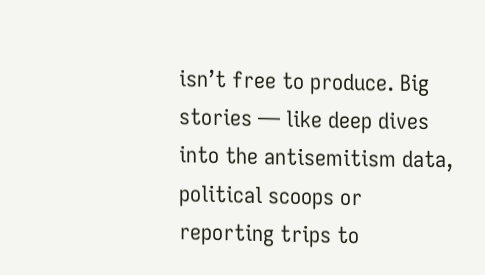isn’t free to produce. Big stories — like deep dives into the antisemitism data, political scoops or reporting trips to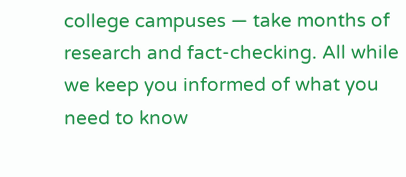college campuses — take months of research and fact-checking. All while we keep you informed of what you need to know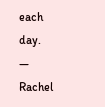each day.
— Rachel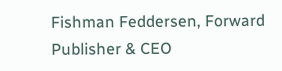Fishman Feddersen, Forward Publisher & CEO